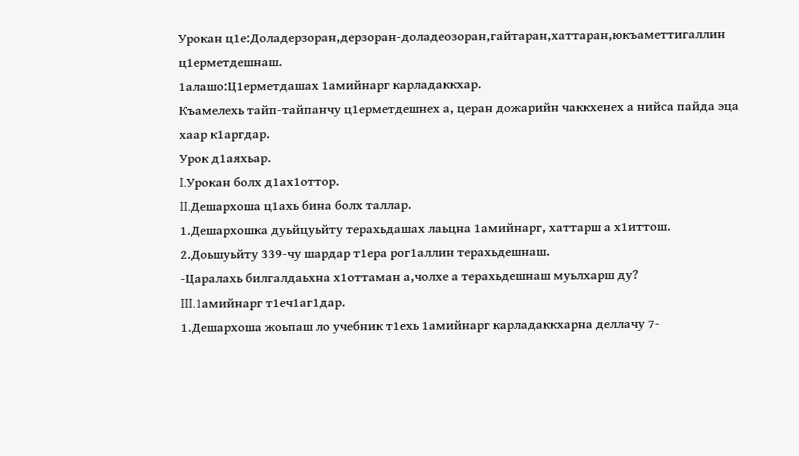Урокан ц1е:Доладерзоран,дерзоран-доладеозоран,гайтаран,хаттаран,юкъаметтигаллин ц1ерметдешнаш.
1алашо:Ц1ерметдашах 1амийнарг карладаккхар.
Къамелехь тайп-тайпанчу ц1ерметдешнех а, церан дожарийн чаккхенех а нийса пайда эца
хаар к1аргдар.
Урок д1аяхьар.
Ι.Урокан болх д1ах1оттор.
ΙΙ.Дешархоша ц1ахь бина болх таллар.
1.Дешархошка дуьйцуьйту терахьдашах лаьцна 1амийнарг, хаттарш а х1иттош.
2.Доьшуьйту 339-чу шардар т1ера рог1аллин терахьдешнаш.
-Царалахь билгалдаьхна х1оттаман а,чолхе а терахьдешнаш муьлхарш ду?
ΙΙΙ.1амийнарг т1еч1аг1дар.
1.Дешархоша жоьпаш ло учебник т1ехь 1амийнарг карладаккхарна деллачу 7-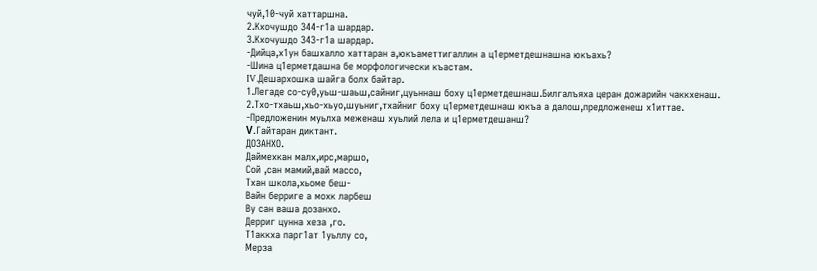чуй,10-чуй хаттаршна.
2.Кхочушдо 344-г1а шардар.
3.Кхочушдо 343-г1а шардар.
-Дийца,х1ун башхалло хаттаран а,юкъаметтигаллин а ц1ерметдешнашна юкъахь?
-Шина ц1ерметдашна бе морфологически къастам.
ΙV.Дешархошка шайга болх байтар.
1.Легаде со-су0,уьш-шаьш,сайниг,цуьннаш боху ц1ерметдешнаш.Билгалъяха церан дожарийн чаккхенаш.
2.Тхо-тхаьш,хьо-хьуо,шуьниг,тхайниг боху ц1ерметдешнаш юкъа а далош,предложенеш х1иттае.
-Предложенин муьлха меженаш хуьлий лела и ц1ерметдешанш?
V.Гайтаран диктант.
ДОЗАНХО.
Даймехкан малх,ирс,маршо,
Сой ,сан мамий,вай массо,
Тхан школа,хьоме беш-
Вайн берриге а мохк ларбеш
Ву сан ваша дозанхо.
Дерриг цунна хеза ,го.
Т1аккха парг1ат 1уьллу со,
Мерза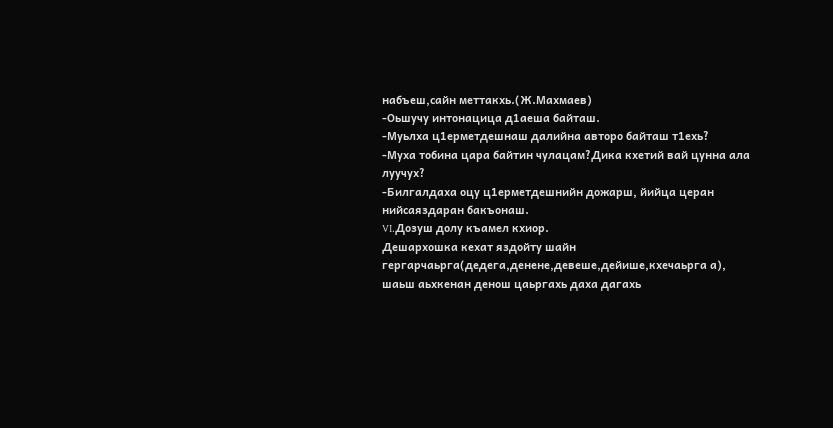набъеш,сайн меттакхь.(Ж.Махмаев)
-Оьшучу интонацица д1аеша байташ.
-Муьлха ц1ерметдешнаш далийна авторо байташ т1ехь?
-Муха тобина цара байтин чулацам?Дика кхетий вай цунна ала луучух?
-Билгалдаха оцу ц1ерметдешнийн дожарш, йийца церан нийсаяздаран бакъонаш.
VΙ.Дозуш долу къамел кхиор.
Дешархошка кехат яздойту шайн гергарчаьрга(дедега,денене,девеше,дейише,кхечаьрга а), шаьш аьхкенан денош цаьргахь даха дагахь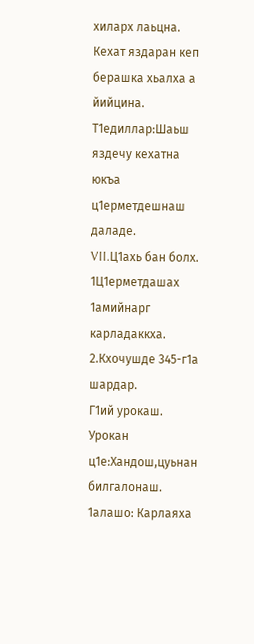хиларх лаьцна.
Кехат яздаран кеп берашка хьалха а йийцина.
Т1едиллар:Шаьш яздечу кехатна юкъа ц1ерметдешнаш даладе.
VΙΙ.Ц1ахь бан болх.
1Ц1ерметдашах 1амийнарг карладаккха.
2.Кхочушде 345-г1а шардар.
Г1ий урокаш.
Урокан ц1е:Хандош,цуьнан билгалонаш.
1алашо: Карлаяха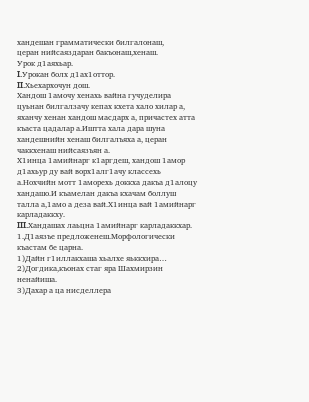хандешан грамматически билгалонаш,
церан нийсаяздаран бакъонаш,хенаш.
Урок д1аяхьар.
Ι.Урокан болх д1ах1оттор.
ΙΙ.Хьехархочун дош.
Хандош 1амочу хенахь вайна гучуделира цуьнан билгалзачу кепах кхета хало хилар а, яханчу хенан хандош масдарх а, причастех атта къаста цадалар а.Иштта хала дара шуна хандешнийн хенаш билгалъяха а, церан чаккхенаш нийсаязъян а.
Х1инца 1амийнарг к1аргдеш, хандош 1амор д1ахьур ду вай ворх1алг1ачу классехь а.Нохчийн мотт 1аморехь доккха дакъа д1алоцу хандашо.И къамелан дакъа кхачам боллуш талла а,1амо а деза вай.Х1инца вай 1амийнарг карладаккху.
ΙΙΙ.Хандашах лаьцна 1амийнарг карладаккхар.
1.Д1аязъе предложенеш.Морфологически къастам бе царна.
1)Дайн г1иллакхаша хьалхе яьккхира…
2)Догдика,къонах стаг яра Шахмирзин ненайиша.
3)Дахар а ца нисделлера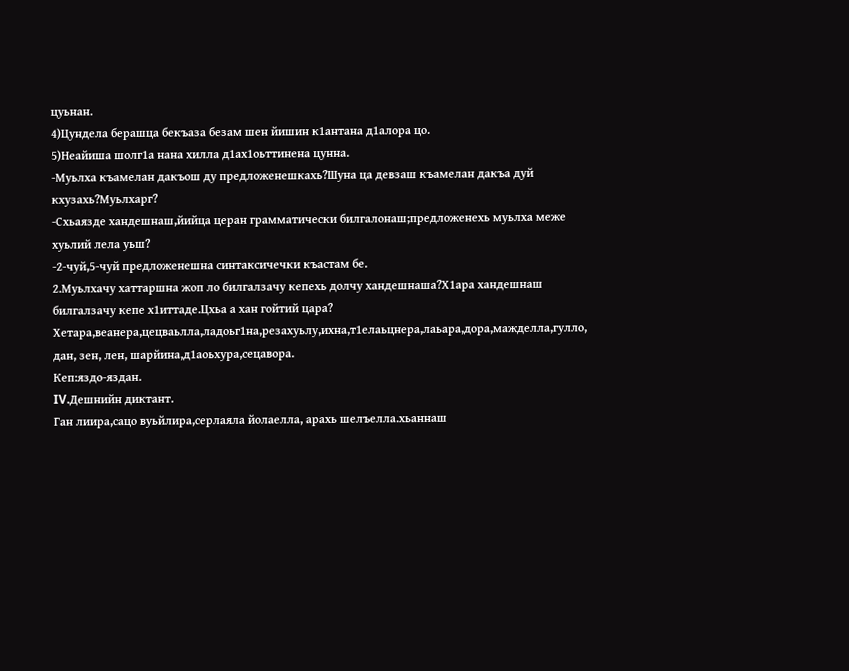цуьнан.
4)Цундела берашца бекъаза безам шен йишин к1антана д1алора цо.
5)Неайиша шолг1а нана хилла д1ах1оьттинена цунна.
-Муьлха къамелан дакъош ду предложенешкахь?Шуна ца девзаш къамелан дакъа дуй кхузахь?Муьлхарг?
-Схьаязде хандешнаш,йийца церан грамматически билгалонаш;предложенехь муьлха меже хуьлий лела уьш?
-2-чуй,5-чуй предложенешна синтаксичечки къастам бе.
2.Муьлхачу хаттаршна жоп ло билгалзачу кепехь долчу хандешнаша?Х1ара хандешнаш билгалзачу кепе х1иттаде.Цхьа а хан гойтий цара?
Хетара,веанера,цецваьлла,ладоьг1на,резахуьлу,ихна,т1елаьцнера,лаьара,дора,мажделла,гулло, дан, зен, лен, шарйина,д1аоьхура,сецавора.
Кеп:яздо-яздан.
ΙV.Дешнийн диктант.
Ган лиира,сацо вуьйлира,серлаяла йолаелла, арахь шелъелла.хьаннаш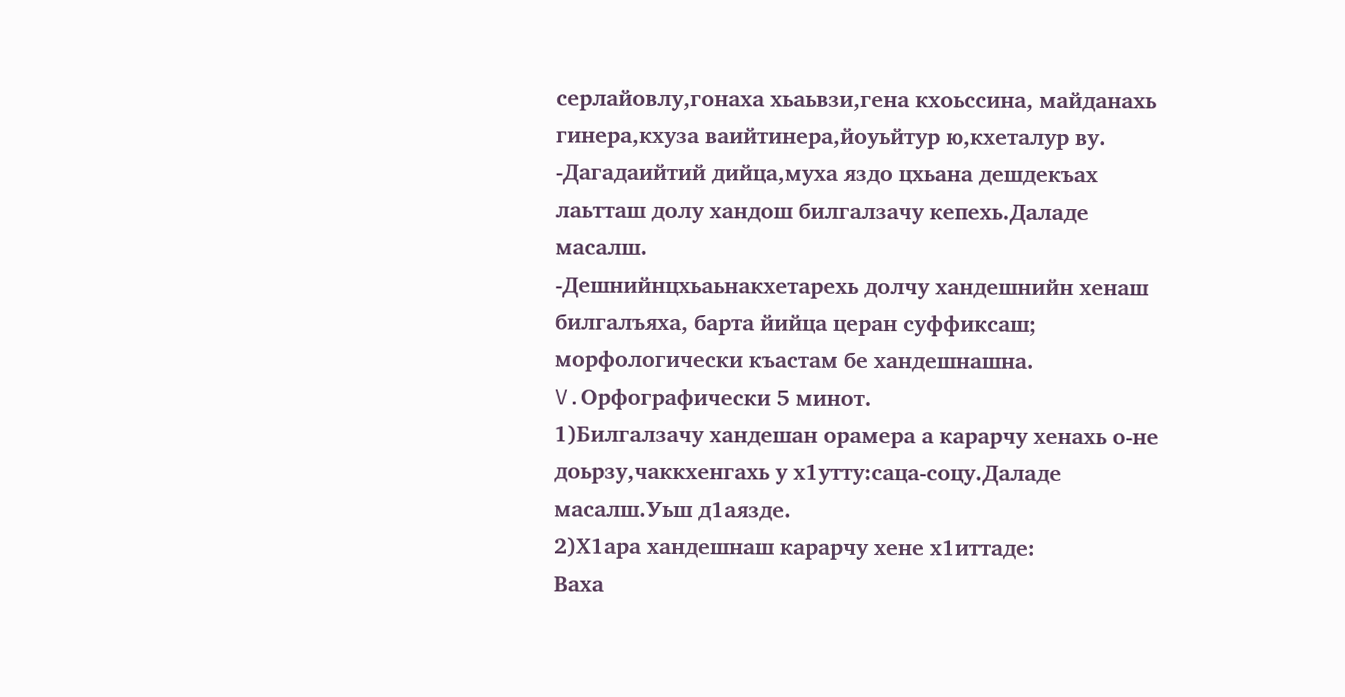серлайовлу,гонаха хьаьвзи,гена кхоьссина, майданахь гинера,кхуза ваийтинера,йоуьйтур ю,кхеталур ву.
-Дагадаийтий дийца,муха яздо цхьана дешдекъах лаьтташ долу хандош билгалзачу кепехь.Даладе масалш.
-Дешнийнцхьаьнакхетарехь долчу хандешнийн хенаш билгалъяха, барта йийца церан суффиксаш; морфологически къастам бе хандешнашна.
V.Орфографически 5 минот.
1)Билгалзачу хандешан орамера а карарчу хенахь о-не доьрзу,чаккхенгахь у х1утту:саца-соцу.Даладе масалш.Уьш д1аязде.
2)Х1ара хандешнаш карарчу хене х1иттаде:
Ваха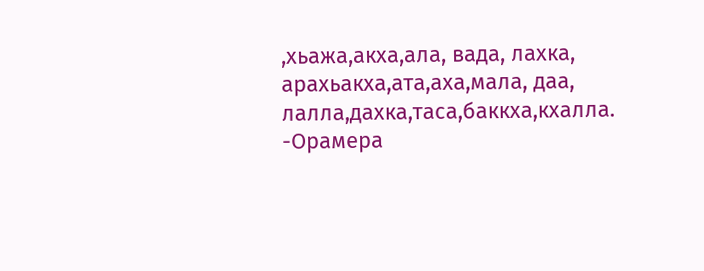,хьажа,акха,ала, вада, лахка, арахьакха,ата,аха,мала, даа, лалла,дахка,таса,баккха,кхалла.
-Орамера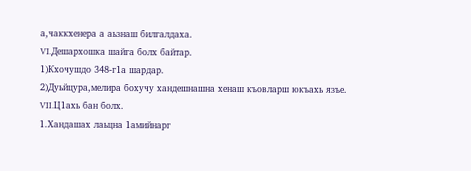а,чаккхенера а аьзнаш билгалдаха.
VΙ.Дешархошка шайга болх байтар.
1)Кхочушдо 348-г1а шардар.
2)Дуьйцура,мелира бохучу хандешнашна хенаш къовларш юкъахь язъе.
VΙΙ.Ц1ахь бан болх.
1.Хандашах лаьцна 1амийнарг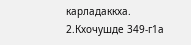карладаккха.
2.Кхочушде 349-г1а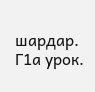шардар.
Г1а урок.